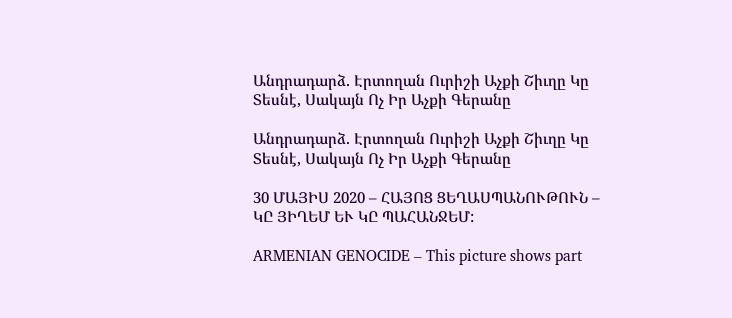Անդրադարձ. Էրտողան Ուրիշի Աչքի Շիւղը Կը Տեսնէ, Սակայն Ոչ Իր Աչքի Գերանը

Անդրադարձ. Էրտողան Ուրիշի Աչքի Շիւղը Կը Տեսնէ, Սակայն Ոչ Իր Աչքի Գերանը

30 ՄԱՅԻՍ 2020 – ՀԱՅՈՑ ՑԵՂԱՍՊԱՆՈՒԹՈՒՆ – ԿԸ ՅԻՂԵՄ ԵՒ ԿԸ ՊԱՀԱՆՋԵՄ:

ARMENIAN GENOCIDE – This picture shows part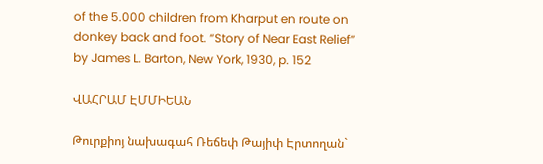of the 5.000 children from Kharput en route on donkey back and foot. “Story of Near East Relief” by James L. Barton, New York, 1930, p. 152

ՎԱՀՐԱՄ ԷՄՄԻԵԱՆ

Թուրքիոյ նախագահ Ռեճեփ Թայիփ Էրտողան`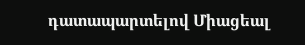դատապարտելով Միացեալ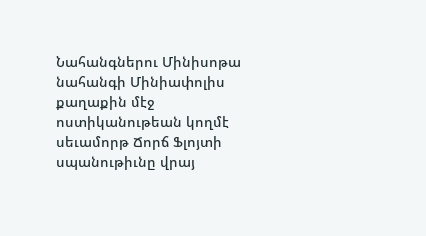Նահանգներու Մինիսոթա նահանգի Մինիափոլիս քաղաքին մէջ ոստիկանութեան կողմէ սեւամորթ Ճորճ Ֆլոյտի սպանութիւնը վրայ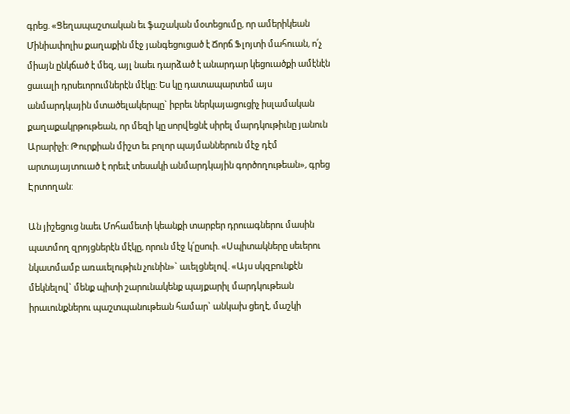գրեց. «Ցեղապաշտական եւ ֆաշական մօտեցումը, որ ամերիկեան Մինիափոլիս քաղաքին մէջ յանգեցուցած է Ճորճ Ֆլոյտի մահուան, ո՛չ միայն ընկճած է մեզ, այլ նաեւ դարձած է անարդար կեցուածքի ամէնէն ցաւալի դրսեւորումներէն մէկը: Ես կը դատապարտեմ այս անմարդկային մտածելակերպը` իբրեւ ներկայացուցիչ իսլամական քաղաքակրթութեան, որ մեզի կը սորվեցնէ սիրել մարդկութիւնը յանուն Արարիչի: Թուրքիան միշտ եւ բոլոր պայմաններուն մէջ դէմ արտայայտուած է որեւէ տեսակի անմարդկային գործողութեան», գրեց Էրտողան:

Ան յիշեցուց նաեւ Մոհամետի կեանքի տարբեր դրուագներու մասին պատմող զրոյցներէն մէկը, որուն մէջ կ՛ըսուի. «Սպիտակները սեւերու նկատմամբ առաւելութիւն չունին»` աւելցնելով. «Այս սկզբունքէն մեկնելով` մենք պիտի շարունակենք պայքարիլ մարդկութեան իրաւունքներու պաշտպանութեան համար` անկախ ցեղէ, մաշկի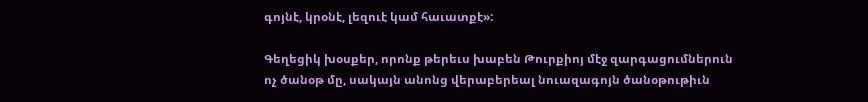գոյնէ, կրօնէ, լեզուէ կամ հաւատքէ»:

Գեղեցիկ խօսքեր, որոնք թերեւս խաբեն Թուրքիոյ մէջ զարգացումներուն ոչ ծանօթ մը, սակայն անոնց վերաբերեալ նուազագոյն ծանօթութիւն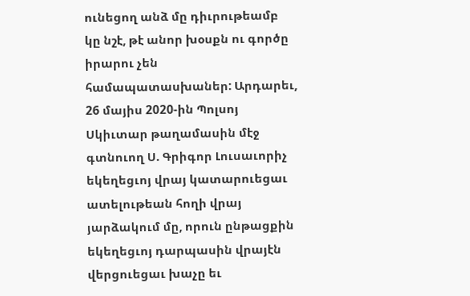ունեցող անձ մը դիւրութեամբ կը նշէ, թէ անոր խօսքն ու գործը իրարու չեն համապատասխաներ: Արդարեւ, 26 մայիս 2020-ին Պոլսոյ Սկիւտար թաղամասին մէջ գտնուող Ս. Գրիգոր Լուսաւորիչ եկեղեցւոյ վրայ կատարուեցաւ ատելութեան հողի վրայ յարձակում մը, որուն ընթացքին եկեղեցւոյ դարպասին վրայէն վերցուեցաւ խաչը եւ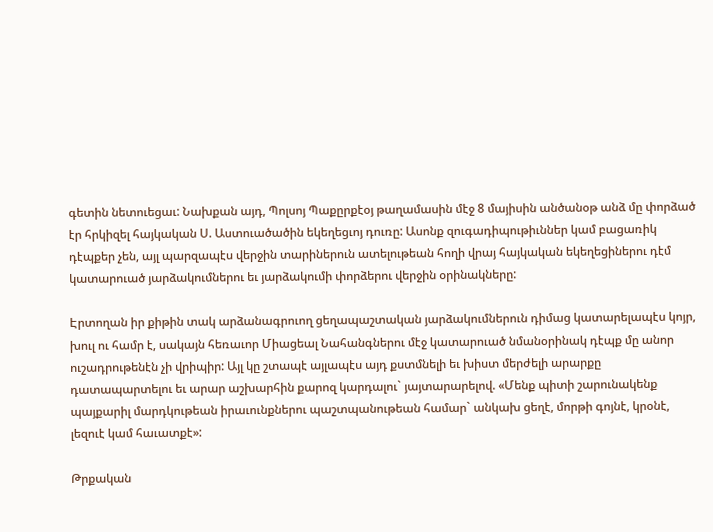գետին նետուեցաւ: Նախքան այդ, Պոլսոյ Պաքըրքէօյ թաղամասին մէջ 8 մայիսին անծանօթ անձ մը փորձած էր հրկիզել հայկական Ս. Աստուածածին եկեղեցւոյ դուռը: Ասոնք զուգադիպութիւններ կամ բացառիկ դէպքեր չեն, այլ պարզապէս վերջին տարիներուն ատելութեան հողի վրայ հայկական եկեղեցիներու դէմ կատարուած յարձակումներու եւ յարձակումի փորձերու վերջին օրինակները:

Էրտողան իր քիթին տակ արձանագրուող ցեղապաշտական յարձակումներուն դիմաց կատարելապէս կոյր, խուլ ու համր է, սակայն հեռաւոր Միացեալ Նահանգներու մէջ կատարուած նմանօրինակ դէպք մը անոր ուշադրութենէն չի վրիպիր: Այլ կը շտապէ այլապէս այդ քստմնելի եւ խիստ մերժելի արարքը դատապարտելու եւ արար աշխարհին քարոզ կարդալու` յայտարարելով. «Մենք պիտի շարունակենք պայքարիլ մարդկութեան իրաւունքներու պաշտպանութեան համար` անկախ ցեղէ, մորթի գոյնէ, կրօնէ, լեզուէ կամ հաւատքէ»:

Թրքական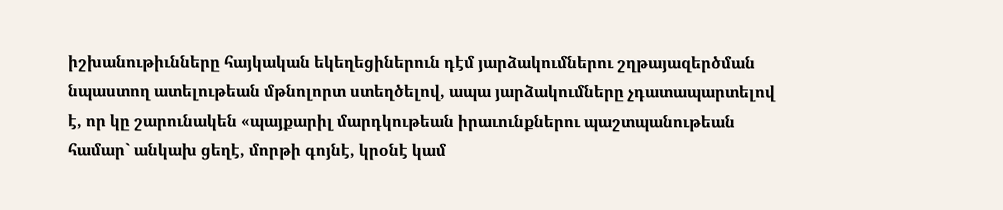իշխանութիւնները հայկական եկեղեցիներուն դէմ յարձակումներու շղթայազերծման նպաստող ատելութեան մթնոլորտ ստեղծելով, ապա յարձակումները չդատապարտելով է, որ կը շարունակեն «պայքարիլ մարդկութեան իրաւունքներու պաշտպանութեան համար` անկախ ցեղէ, մորթի գոյնէ, կրօնէ կամ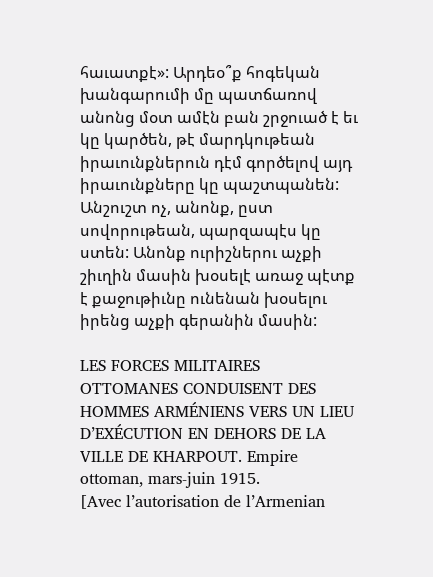հաւատքէ»: Արդեօ՞ք հոգեկան խանգարումի մը պատճառով անոնց մօտ ամէն բան շրջուած է եւ կը կարծեն, թէ մարդկութեան իրաւունքներուն դէմ գործելով այդ իրաւունքները կը պաշտպանեն: Անշուշտ ոչ, անոնք, ըստ սովորութեան, պարզապէս կը ստեն: Անոնք ուրիշներու աչքի շիւղին մասին խօսելէ առաջ պէտք է քաջութիւնը ունենան խօսելու իրենց աչքի գերանին մասին:

LES FORCES MILITAIRES OTTOMANES CONDUISENT DES HOMMES ARMÉNIENS VERS UN LIEU D’EXÉCUTION EN DEHORS DE LA VILLE DE KHARPOUT. Empire ottoman, mars-juin 1915.
[Avec l’autorisation de l’Armenian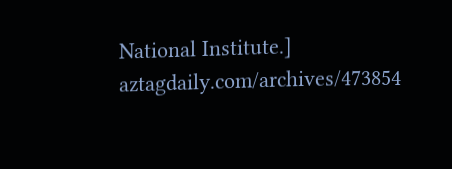National Institute.]
aztagdaily.com/archives/473854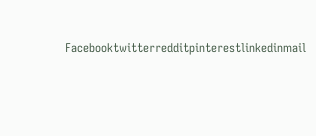Facebooktwitterredditpinterestlinkedinmail